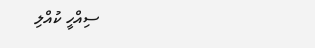ސިއްހީ ކުއްލި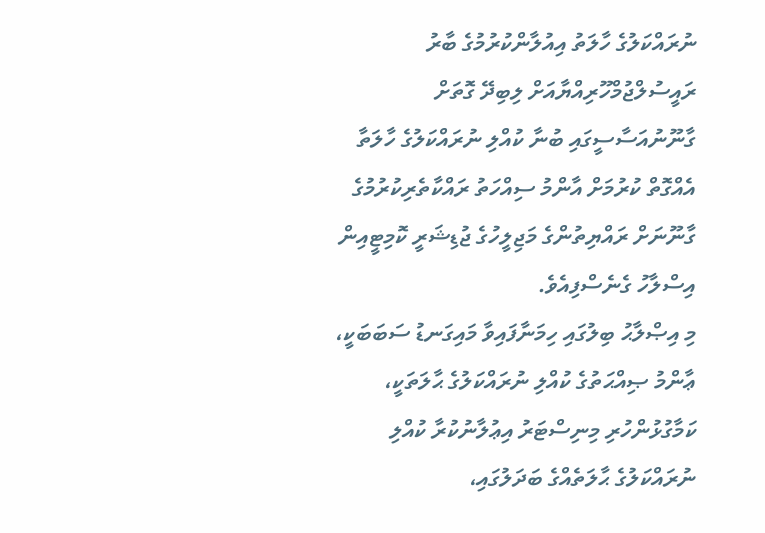ނުރައްކަލުގެ ހާލަތު އިއުލާންކުރުމުގެ ބާރު ރައީސުލްޖުމްހޫރިއްޔާއަށް ލިބިދޭ ގޮތަށް ގާނޫނުއަސާސީގައި ބުނާ ކުއްލި ނުރައްކަލުގެ ހާލަތާ އެއްގޮތް ކުރުމަށް އާންމު ސިއްހަތު ރައްކާތެރިކުރުމުގެ ގާނޫނަށް ރައްޔިތުންގެ މަޖިލީހުގެ ޖުޑިޝަރީ ކޮމިޓީއިން އިސްލާހު ގެނެސްފިއެވެ.
މި އިޞްލާޙު ބިލުގައި ހިމަނާފައިވާ މައިގަނޑު ސަބަބަކީ، ޢާންމު ޞިއްޙަތުގެ ކުއްލި ނުރައްކަލުގެ ޙާލަތަކީ، ކަމާގުޅުންހުރި މިނިސްޓަރު އިޢުލާނުކުރާ ކުއްލި ނުރައްކަލުގެ ޙާލަތެއްގެ ބަދަލުގައި،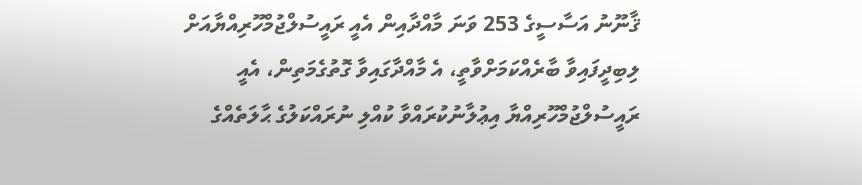ޤާނޫނު އަސާސީގެ 253 ވަނަ މާއްދާއިން އެއީ ރައީސުލްޖުމްހޫރިއްޔާއަށް ލިބިދީފައިވާ ބާރެއްކަމަށްވާތީ، އެ މާއްދާގައިވާ ގޮތުގެމަތިން، އެއީ ރައީސުލްޖުމްހޫރިއްޔާ އިޢުލާނުކުރައްވާ ކުއްލި ނުރައްކަލުގެ ޙާލަތެއްގެ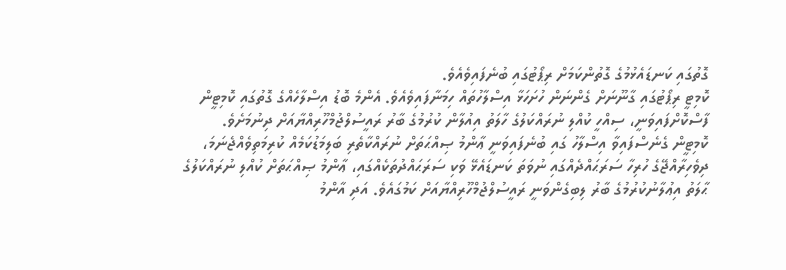ގޮތުގައި ކަނޑައެޅުމުގެ ގޮތުންކަމަށް ރިޕޯޓުގައި ބުނެފައިވެއެވެ.
ކޮމިޓީ ރިޕޯޓުގައި ގާނޫނަށް ގެންނަން ހުށަހަޅާ އިސްލާހުތައް ހިމަނާފައިވެއެވެ. އެންމެ ބޮޑު އިސްލާހެއްގެ ގޮތުގައި ކޮމިޓީން ފާސްކޮށްފައިވަނީ، ސިއްހީ ކުއްލި ނުރައްކަލުގެ ހާލަތު އިއުލާން ކުރުމުގެ ބާރު ރައީސުލްޖުމްހޫރިއްޔާއަށް ދިނުމަށެވެ.
ކޮމިޓީން ގެނެސްފައިވާ އިސްލާހު ގައި ބުނެފައިވަނީ ޢާންމު ޞިއްޙަތަށް ނުރައްކާތެރި ބަލިމަޑުކަމެއް ކުރިމަތިވެއްޖެނަމަ، ދިވެހިރާއްޖޭގެ ހުރިހާ ސަރަޙައްދެއްގައި ނުވަތަ ކަނޑައެޅޭ ވަކި ސަރަޙައްދުތަކެއްގައި، ޢާންމު ޞިއްޙަތަށް ކުއްލި ނުރައްކަލުގެ ޙާލަތު އިޢުލާނުކުރުމުގެ ބާރު ލިބިގެންވަނީ ރައީސުލްޖުމްހޫރިއްޔާއަށް ކަމުގައެވެ. އަދި އާންމު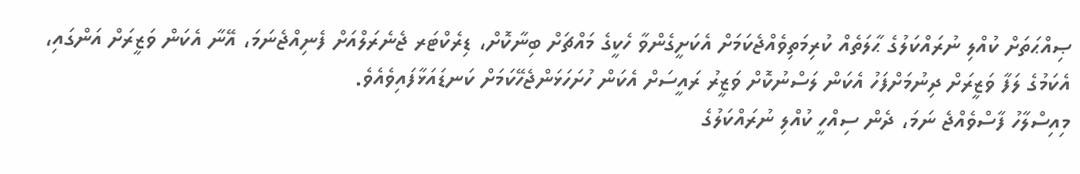ޞިއްޙަތަށް ކުއްލި ނުރައްކަލުގެ ޙާލަތެއް ކުރިމަތިވެއްޖެކަމަށް އެކަށީގެންވާ ހެކީގެ މައްޗަށް ބިނާކޮށް، ޑިރެކްޓަރ ޖެނެރަލްއަށް ފެނިއްޖެނަމަ، އޭނާ އެކަން ވަޒީރަށް އަންގައި، އެކަމުގެ ލަފާ ވަޒީރަށް ދިނުމަށްފަހު އެކަން ލަސްނުކޮށް ވަޒީރު ރައީސަށް އެކަން ހުށަހަޅަންޖެހޭކަމަށް ކަނޑައަޅާފައިވެއެވެ.
މިއިސްލާހު ފާސްވެއްޖެ ނަމަ، ދެން ސިއްހީ ކުއްލި ނުރައްކަލުގެ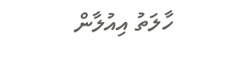ހާލަތު އިއުލާން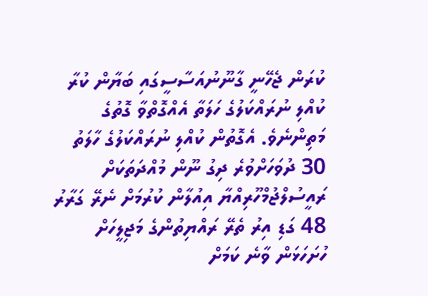ކުރަން ޖެހޭނީ ގާނޫނުއަސާސީގައި ބަޔާން ކުރާ ކުއްލި ނުރައްކަލުގެ ހަލަތާ އެއްގޮތްވާ ގޮތުގެ މަތިންނެވެ. އެގޮތުން ކުއްލި ނުރައްކަލުގެ ހާލަތު 30 ދުވަހަށްވުރެ ދިގު ނޫން މުއްދަތަކަށް ރައީސުލްޖުމްހޫރިއްޔާ އިއުލާން ކުރުމަށް ނެރޭ ގަރާރު 48 ގަޑި އިރު ތެރޭ ރައްޔިތުންގެ މަޖިލީހަށް ހުށަހަޅަން ވާނެ ކަމަށް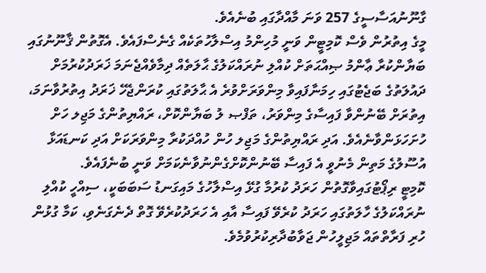ގާނޫނުއަސާސީގެ 257 ވަނަ މާއްދާގައި ބުނެއެވެ.
މީގެ އިތުރުން ވެސް ކޮމިޓީން ވަނީ މުހިންމު އިސްލާހުތަކެއް ގެނެސްފައެވެ. އެގޮތުން ޤާނޫނުގައި ބަޔާންކުރާ ޢާންމު ޞިއްޙަތަށް ކުއްލި ނުރައްކަލުގެ ޙާލަތެއް ދިމާވެއްޖެނަމަ ޚަރަދުކުރުމަށް ދައުލަތުގެ ބަޖެޓުގައި ހިމަނާފައިވާ މިންވަރަށްވުރެ އެ ޙާލަތުގައި ކުރަންޖެހޭ ޚަރަދު އިތުރުވާނަމަ، އިތުރަށް ބޭނުންވާ ފައިސާގެ މިންވަރު، ތަފްޞ ލު ބަޔާންކޮށް، ރައްޔިތުންގެ މަޖިލ ހަށް ހުށަހަޅަންވާނެއެވެ. އަދި ރައްޔިތުންގެ މަޖިލ ހުން ހުއްދަކުރާ މިންވަރަކަށް އަދި ކަނޑައަޅާ އުސޫލުގެ މަތިން މެނުވީ އެ ފައިސާ ބޭނުންކޮށްގެންނުވާނެކަމަށް ވަނީ ބުނެފައެވެ.
ކޮމިޓީ ރިޕޯޓުގައިވާގޮތުން ހަރަދު ކުރުމާ ގުޅޭ އިސްލާހުގެ މައިގަނޑު ސަބަބަކީ، ސިއްހީ ކުއްލި ނުރައްކަލުގެ ހާލަތުގައި ހަރަދު ކުރެވޭ ފައިސާ އާއި އެ ހަރަދުކުރެވޭ ގޮތް ދެނެގަނެވި، ކަމާ ގުޅުން ހުރި ފަރާތްތައް މަޖިލީހުން ޖަވާބުދާރިކުރުވުމެވެ.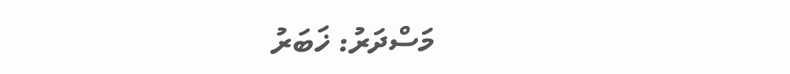މަސްދަރު: ޚަބަރު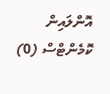އޮންލައިން
ކޮމެންޓްސް (0)